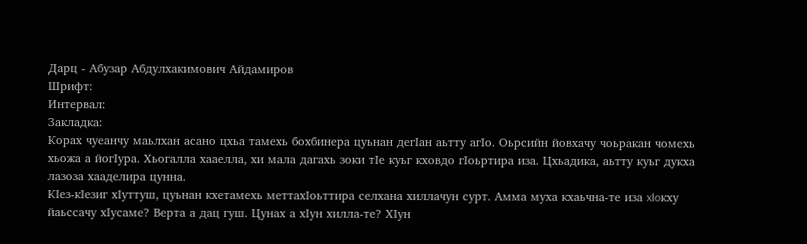Дарц - Абузар Абдулхакимович Айдамиров
Шрифт:
Интервал:
Закладка:
Корах чуеанчу маьлхан асано цхьа тамехь бохбинера цуьнан дегIан аьтту aгIo. Оьрсийн йовхачу чоьракан чомехь хьожа а йогIура. Хьогалла хааелла, хи мала дагахь зоки тIе куьг кховдо гIоьртира иза. Цхьадика, аьтту куьг дукха лазоза хааделира цунна.
КIез-кIезиг хIуттуш, цуьнан кхетамехь меттахIоьттира селхана хиллачун сурт. Амма муха кхаьчна-те иза xIoкху йаьссачу хIусаме? Верта а дац гуш. Цунах а хIун хилла-те? ХIун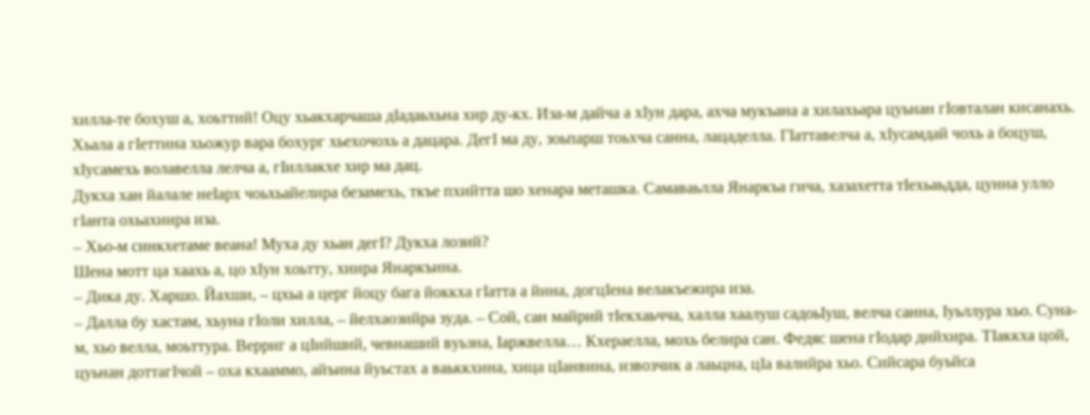хилла-те бохуш а, хоьттий! Оцу хьакхарчаша дIадаьхьна хир ду-кх. Иза-м дайча а хIун дара, ахча мукъана а хилахьара цуьнан гIовталан кисанахь. Хьала а гIеттина хьожур вара бохург хьехочохь а дацара. ДегI ма ду, зоьпарш тоьхча санна, лацаделла. ГIаттавелча а, хIусамдай чохь а боцуш, хIусамехь волавелла лелча а, гIиллакхе хир ма дац.
Дукха хан йалале неIарх чоьхьайелира безамехь, ткъе пхийтта шо хенара меташка. Самаваьлла Янаркъа гича, хазахетта тIехьаьдда, цунна улло гIанта охьахиира иза.
– Хьо-м синкхетаме веана! Муха ду хьан дегI? Дукха лозий?
Шена мотт ца хаахь а, цо хIун хоьтту, хиира Янаркъина.
– Дика ду. Харшо. Йахши, – цхьа а церг йоцу бага йоккха гIатта а йина, догцIена велакъежира иза.
– Далла бу хастам, хьуна гIоли хилла, – йелхаозийра зуда. – Сой, сан майрий тIекхаьчча, халла хаалуш садоьIуш, велча санна, Iуьллура хьо. Суна-м, хьо велла, моьттура. Верриг а цIийший, чевнаший вуьзна, Iаржвелла… Кхераелла, мохь белира сан. Федяс шена гIoдар дийхира. ТIаккха цой, цуьнан доттагIчой – оха кхааммо, айъина йуьстах а ваьккхина, хица цIанвина, извозчик а лаьцна, цIа валийра хьо. Сийсара буьйса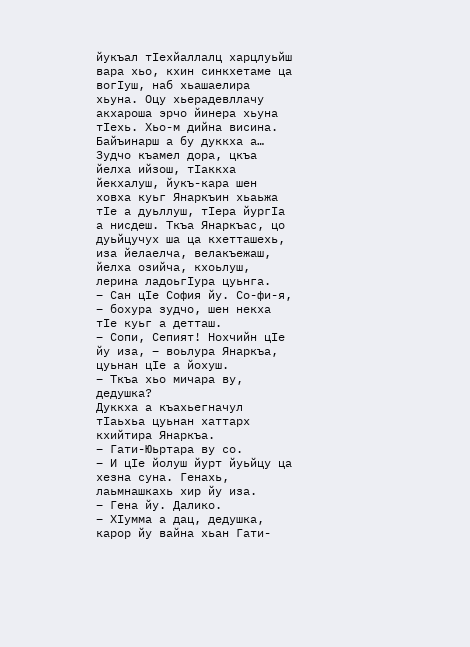йукъал тIехйаллалц харцлуьйш вара хьо, кхин синкхетаме ца вогIуш, наб хьашаелира хьуна. Оцу хьерадевллачу акхароша эрчо йинера хьуна тIехь. Хьо-м дийна висина. Байъинарш а бу дуккха а…
Зудчо къамел дора, цкъа йелха ийзош, тIаккха йекхалуш, йукъ-кара шен ховха куьг Янаркъин хьаьжа тIе а дуьллуш, тIера йургIа а нисдеш. Ткъа Янаркъас, цо дуьйцучух ша ца кхетташехь, иза йелаелча, велакъежаш, йелха озийча, кхоьлуш, лерина ладоьгIура цуьнга.
– Сан цIе София йу. Со-фи-я, – бохура зудчо, шен некха тIе куьг а детташ.
– Сопи, Сепият! Нохчийн цIе йу иза, – воьлура Янаркъа, цуьнан цIе а йохуш.
– Ткъа хьо мичара ву, дедушка?
Дуккха а къахьегначул тIаьхьа цуьнан хаттарх кхийтира Янаркъа.
– Гати-Юьртара ву со.
– И цIе йолуш йурт йуьйцу ца хезна суна. Генахь, лаьмнашкахь хир йу иза.
– Гена йу. Далико.
– ХIумма а дац, дедушка, карор йу вайна хьан Гати-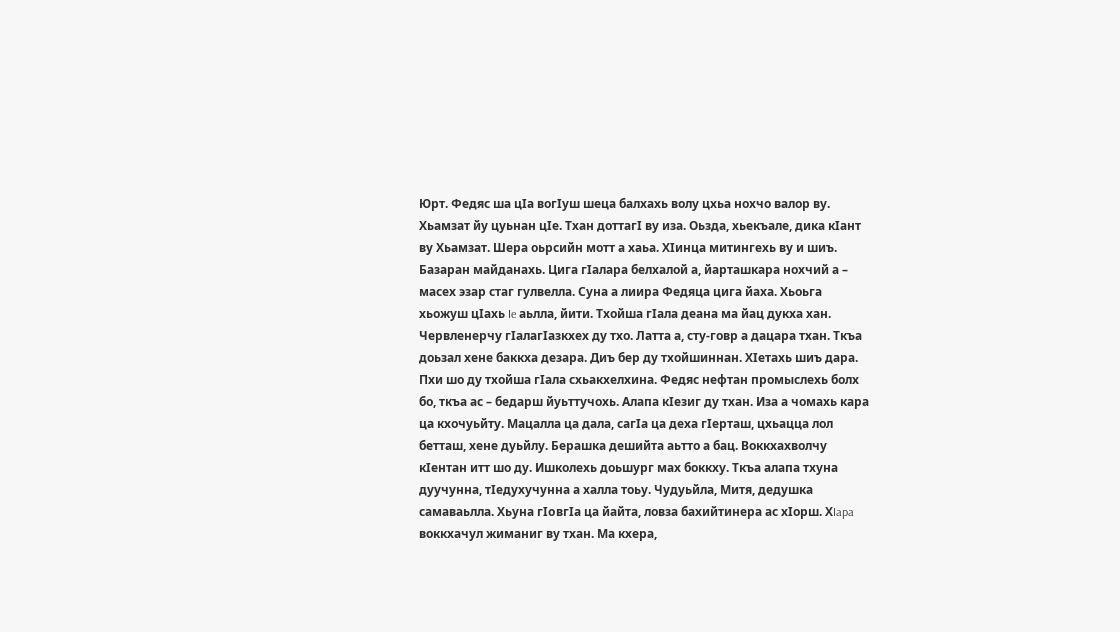Юрт. Федяс ша цIа вогIуш шеца балхахь волу цхьа нохчо валор ву. Хьамзат йу цуьнан цIе. Тхан доттагI ву иза. Оьзда, хьекъале, дика кIант ву Хьамзат. Шера оьрсийн мотт а хаьа. ХIинца митингехь ву и шиъ. Базаран майданахь. Цига гIалара белхалой а, йарташкара нохчий а – масех эзар стаг гулвелла. Суна а лиира Федяца цига йаха. Хьоьга хьожуш цIахь Ie аьлла, йити. Тхойша гIала деана ма йац дукха хан. Червленерчу гIалагIазкхех ду тхо. Латта а, сту-говр а дацара тхан. Ткъа доьзал хене баккха дезара. Диъ бер ду тхойшиннан. ХIетахь шиъ дара. Пхи шо ду тхойша гIала схьакхелхина. Федяс нефтан промыслехь болх бо, ткъа ас – бедарш йуьттучохь. Алапа кIезиг ду тхан. Иза а чомахь кара ца кхочуьйту. Мацалла ца дала, caгIa ца деха гIерташ, цхьацца лол бетташ, хене дуьйлу. Берашка дешийта аьтто а бац. Воккхахволчу кIентан итт шо ду. Ишколехь доьшург мах боккху. Ткъа алапа тхуна дуучунна, тIедухучунна а халла тоьу. Чудуьйла, Митя, дедушка самаваьлла. Хьуна гIoвгIa ца йайта, ловза бахийтинера ас хIорш. ХIapa воккхачул жиманиг ву тхан. Ма кхера,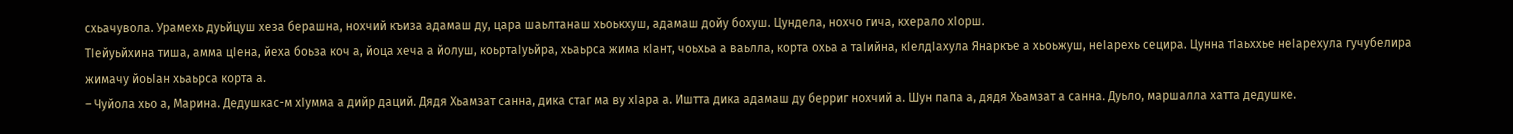схьачувола. Урамехь дуьйцуш хеза берашна, нохчий къиза адамаш ду, цара шаьлтанаш хьоькхуш, адамаш дойу бохуш. Цундела, нохчо гича, кхерало хIорш.
ТIейуьйхина тиша, амма цIена, йеха боьза коч а, йоца хеча а йолуш, коьртаIуьйра, хьаьрса жима кIант, чоьхьа а ваьлла, корта охьа а таIийна, кIелдIахула Янаркъе а хьоьжуш, неIарехь сецира. Цунна тIаьххье неIарехула гучубелира жимачу йоьIан хьаьрса корта а.
– Чуйола хьо а, Марина. Дедушкас-м хIумма а дийр даций. Дядя Хьамзат санна, дика стаг ма ву хIара а. Иштта дика адамаш ду берриг нохчий а. Шун папа а, дядя Хьамзат а санна. Дуьло, маршалла хатта дедушке.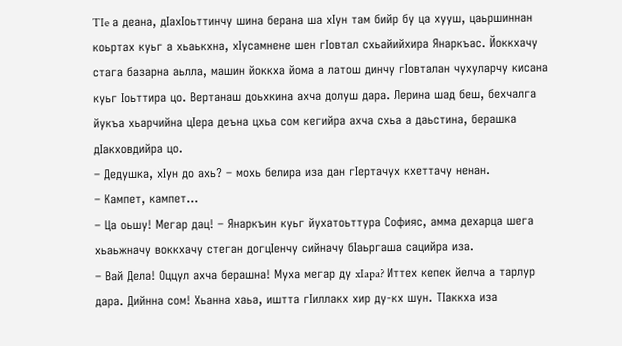TIe а деана, дIахIоьттинчу шина берана ша хIун там бийр бу ца хууш, цаьршиннан коьртах куьг а хьаькхна, хIусамнене шен гIовтал схьайийхира Янаркъас. Йоккхачу стага базарна аьлла, машин йоккха йома а латош динчу гIовталан чухуларчу кисана куьг Iоьттира цо. Вертанаш доьхкина ахча долуш дара. Лерина шад беш, бехчалга йукъа хьарчийна цIера деъна цхьа сом кегийра ахча схьа а даьстина, берашка дIакховдийра цо.
– Дедушка, хIун до ахь? – мохь белира иза дан гIертачух кхеттачу ненан.
– Кампет, кампет…
– Ца оьшу! Мегар дaц! – Янаркъин куьг йухатоьттура Софияс, амма дехарца шега хьаьжначу воккхачу стеган догцIенчу сийначу бIаьргаша сацийра иза.
– Вай Дела! Оццул ахча берашна! Муха мегар ду xIapa? Иттех кепек йелча а тарлур дара. Дийнна сом! Хьанна хаьа, иштта гIиллакх хир ду-кх шун. ТIаккха иза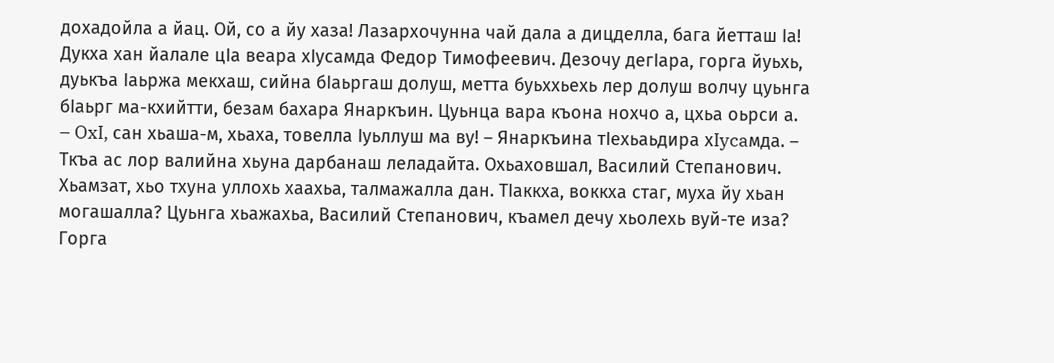дохадойла а йац. Ой, со а йу хаза! Лазархочунна чай дала а дицделла, бага йетташ Iа!
Дукха хан йалале цIа веара хIусамда Федор Тимофеевич. Дезочу дегIара, горга йуьхь, дуькъа Iаьржа мекхаш, сийна бIаьргаш долуш, метта буьххьехь лер долуш волчу цуьнга бIаьрг ма-кхийтти, безам бахара Янаркъин. Цуьнца вара къона нохчо а, цхьа оьрси а.
– OxI, сан хьаша-м, хьаха, товелла Iуьллуш ма ву! – Янаркъина тIехьаьдира хIycaмдa. – Ткъа ас лор валийна хьуна дарбанаш леладайта. Охьаховшал, Василий Степанович. Хьамзат, хьо тхуна уллохь хаахьа, талмажалла дан. ТIаккха, воккха стаг, муха йу хьан могашалла? Цуьнга хьажахьа, Василий Степанович, къамел дечу хьолехь вуй-те иза?
Горга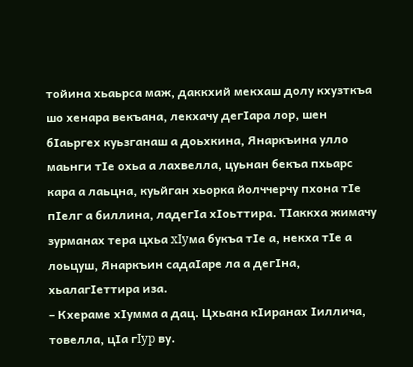тойина хьаьрса маж, даккхий мекхаш долу кхузткъа шо хенара векъана, лекхачу дегIара лор, шен бIаьргех куьзганаш а доьхкина, Янаркъина улло маьнги тIе охьа а лахвелла, цуьнан бекъа пхьарс кара а лаьцна, куьйган хьорка йолччерчу пхона тIе пIелг а биллина, ладегIа хIоьттира. ТIаккха жимачу зурманах тера цхьа xIyмa букъа тIе а, некха тIе а лоьцуш, Янаркъин садаIаре ла а дегIна, хьалагIеттира иза.
– Кхераме хIумма а дац. Цхьана кIиранах Iиллича, товелла, цIа гIyp ву.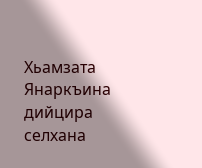Хьамзата Янаркъина дийцира селхана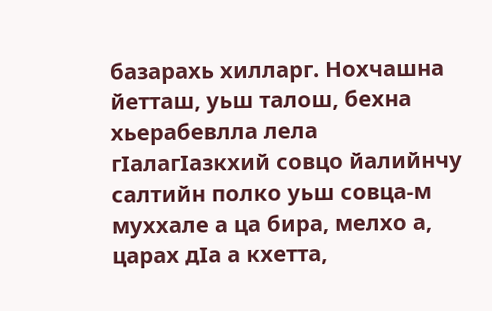базарахь хилларг. Нохчашна йетташ, уьш талош, бехна хьерабевлла лела гIалагIазкхий совцо йалийнчу салтийн полко уьш совца-м муххале а ца бира, мелхо а, царах дIа а кхетта,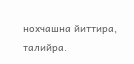нохчашна йиттира, талийра.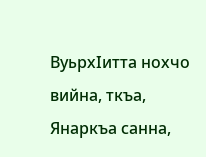ВуьрхIитта нохчо вийна, ткъа, Янаркъа санна,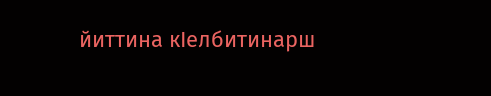йиттина кIелбитинарш